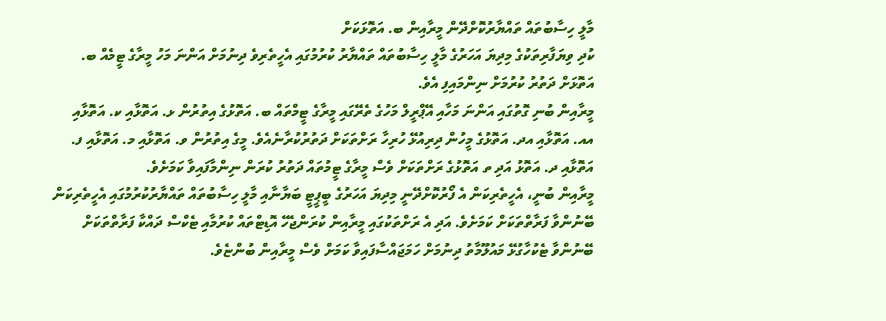މާލީ ހިސާބުތައް ތައްޔާރުކޮށްދޭން މީރާއިން ބ. އަތޮޅަކަށް
ކުދި ވިޔަފާރިތަކުގެ މިދިޔަ އަހަރުގެ މާލީ ހިސާބުތައް ތައްޔާރު ކުރުމުގައި އެހީތެރިވެ ދިނުމަށް އަންނަ މަހު މީރާގެ ޓީމެއް ބ. އަތޮޅަށް ދަތުރު ކުރުމަށް ނިންމައިފި އެވެ.
މީރާއިން ބުނި ގޮތުގައި އަންނަ މަހާއި އޭޕްރީލް މަހުގެ ތެރޭގައި މީރާގެ ޓީމްތައް ބ. އަތޮޅުގެ އިތުރުން ޅ. އަތޮޅާއި ކ. އަތޮޅާއި އއ. އަތޮޅާއި އދ. އަތޮޅުގެ މީހުން ދިރިއުޅޭ ހުރިހާ ރަށްތަކަށް ދަތުރުކުރާނެއެވެ. މީގެ އިތުރުން ވ. އަތޮޅާއި މ. އަތޮޅާއި ފ. އަތޮޅާއި ދ. އަތޮޅު އަދި ތ އަތޮޅުގެ ރަށްތަކަށް ވެސް މީރާގެ ޓީމުތައް ދަތުރު ކުރަން ނިންމާފައިވާ ކަމަށެވެ.
މީރާއިން ބުނީ، އެހީތެރިކަން އެ ފޯރުކޮށްދޭނީ މިދިޔަ އަހަރުގެ ބީޕީޓީ ބަޔާނާއި މާލީ ހިސާބުތައް ތައްޔާރުކުރުމުގައި އެހީތެރިކަން ބޭނުންވާ ފަރާތްތަކަށް ކަމަށެވެ. އަދި އެ ރަށްތަކުގައި މީރާއިން ކުރަންޖެހޭ އޮޑިޓްތައް ކުރުމާއި ޓެކްސް ދައްކާ ފަރާތްތަކަށް ބޭނުންވާ ޓެކުހާގުޅޭ މައުލޫމާތު ދިނުމަށް ހަމަޖައްސާފައިވާ ކަމަށް ވެސް މީރާއިން ބުންޏެވެ.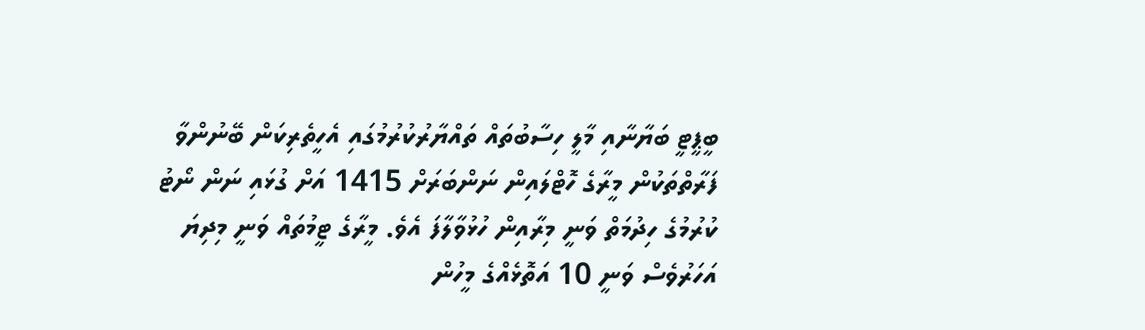ބީޕީޓީ ބަޔާނާއި މާލީ ހިސާބުތައް ތައްޔާރުކުރުމުގައި އެހީތެރިކަން ބޭނުންވާ ފަރާތްތަކުން މީރާގެ ހޮޓްލައިން ނަންބަރަށް 1415 އަށް ގުޅައި ނަން ނޯޓު ކުރުމުގެ ހިދުމަތް ވަނީ މިރާއިން ހުޅުވާލާފަ އެވެ. މީރާގެ ޓީމުތައް ވަނީ މިދިޔަ އަހަރުވެސް ވަނީ 10 އަތޮޅެއްގެ މީހުން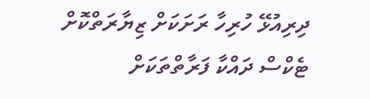ދިރިއުޅޭ ހުރިހާ ރަށަކަށް ޒިޔާރަތްކޮށް ޓެކްސް ދައްކާ ފަރާތްތަކަށް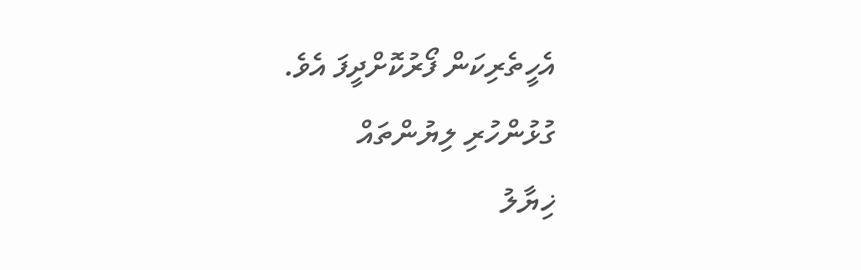އެހީތެރިކަން ފޯރުކޮށްދީފަ އެވެ.
ގުޅުންހުރި ލިޔުންތައް
ޚިޔާލު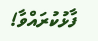ފާޅުކުރައްވާ!